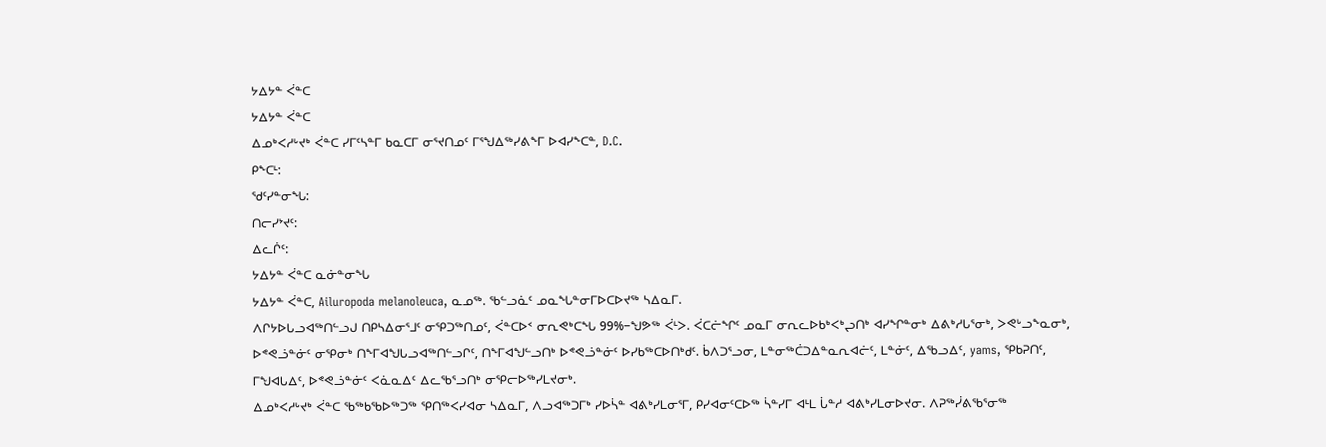ᔭᐃᔭᓐ ᐹᓐᑕ
ᔭᐃᔭᓐ ᐹᓐᑕ
ᐃᓄᒃᐸᓱᒡᔪᒃ ᐹᓐᑕ ᓯᒥᑦᓴᓐᒥ ᑲᓇᑕᒥ ᓂᕐᔪᑎᓄᑦ ᒥᕐᖑᐃᖅᓯᕕᖕᒥ ᐅᐊᓯᖕᑕᓐ, D.C.
ᑭᖕᑕᒻ:
ᖁᑦᓯᓐᓂᖓ:
ᑎᓕᓯᔾᔪᑦ:
ᐃᓚᒌᑦ:
ᔭᐃᔭᓐ ᐹᓐᑕ ᓇᓃᓐᓂᖓ
ᔭᐃᔭᓐ ᐹᓐᑕ, Ailuropoda melanoleuca, ᓇᓄᖅ. ᖃᓪᓗᓈᑦ ᓄᓇᖓᓐᓂᒥᐅᑕᐅᔪᖅ ᓴᐃᓇᒥ.
ᐱᒋᔭᐅᒐᓗᐊᖅᑎᓪᓗᒍ ᑎᑭᓴᐃᓂᕐᒧᑦ ᓂᕿᑐᖅᑎᓄᑦ, ᐹᓐᑕᐅᑉ ᓂᕆᕙᒃᑕᖓ 99%−ᖑᕗᖅ ᐹᒻᐳ. ᐹᑕᓖᖏᑦ ᓄᓇᒥ ᓂᕆᓚᐅᑲᒃᐸᒃᖢᑎᒃ ᐊᓯᖏᓐᓂᒃ ᐃᕕᒃᓱᒐᕐᓂᒃ, ᐳᕙᒡᓗᖕᓇᓂᒃ, ᐅᕝᕙᓘᓐᓃᑦ ᓂᕿᓂᒃ ᑎᖕᒥᐊᖑᒐᓗᐊᖅᑎᓪᓗᒋᑦ, ᑎᖕᒥᐊᖑᓪᓗᑎᒃ ᐅᕝᕙᓘᓐᓃᑦ ᐅᓯᑲᖅᑕᐅᑎᒃᑯᑦ. ᑳᐱᑐᕐᓗᓂ, ᒪᓐᓂᖅᑖᑐᐃᓐᓇᕆᐊᓖᑦ, ᒪᓐᓃᑦ, ᐃᖃᓗᐃᑦ, yams, ᕿᑲᕈᑎᑦ, ᒥᖑᐊᒐᐃᑦ, ᐅᕝᕙᓘᓐᓃᑦ ᐸᓈᓇᐃᑦ ᐃᓚᖃᕐᓗᑎᒃ ᓂᕿᓕᐅᖅᓯᒪᔪᓂᒃ.
ᐃᓄᒃᐸᓱᒡᔪᒃ ᐹᓐᑕ ᖃᖅᑲᖃᐅᖅᑐᖅ ᕿᑎᖅᐸᓯᐊᓂ ᓴᐃᓇᒥ, ᐱᓗᐊᖅᑐᒥᒃ ᓯᐅᓵᓐ ᐊᕕᒃᓯᒪᓂᕐᒥ, ᑭᓯᐊᓂᑦᑕᐅᖅ ᓵᓐᓯᒥ ᐊᒻᒪ ᒑᓐᓱ ᐊᕕᒃᓯᒪᓂᐅᔪᓂ. ᐱᕈᖅᓰᕕᖃᕐᓂᖅ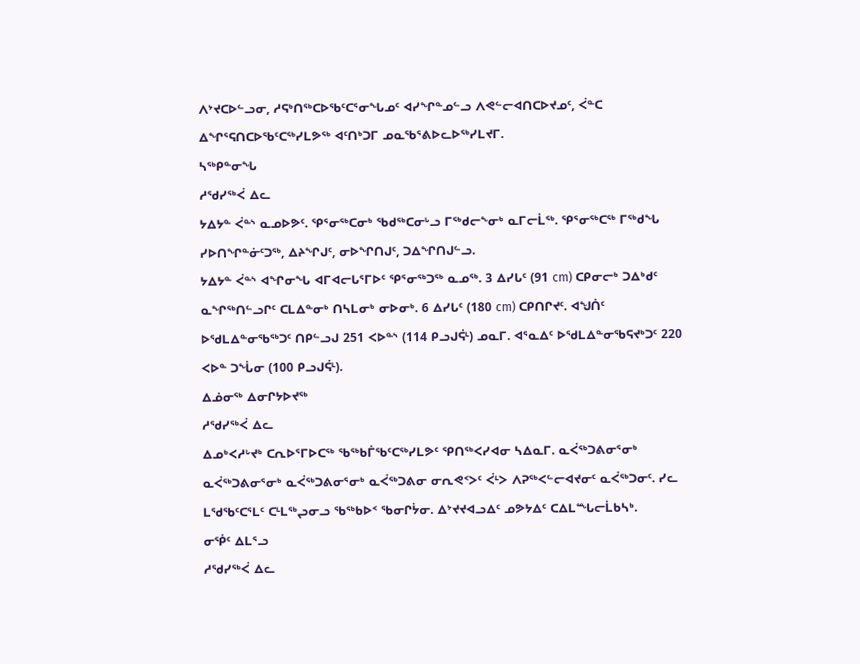ᐱᔾᔪᑕᐅᓪᓗᓂ, ᓱᕋᒃᑎᖅᑕᐅᖃᑦᑕᕐᓂᖓᓄᑦ ᐊᓯᖏᓐᓄᓪᓗ ᐱᕙᓪᓕᐊᑎᑕᐅᔪᓄᑦ, ᐹᓐᑕ ᐃᖏᕐᕋᑎᑕᐅᖃᑦᑕᖅᓯᒪᕗᖅ ᐊᑦᑎᒃᑐᒥ ᓄᓇᖃᕐᕕᐅᓚᐅᖅᓯᒪᔪᒥ.
ᓴᖅᑭᓐᓂᖓ
ᓱᖁᓯᖅᐹ ᐃᓚ
ᔭᐃᔭᓐ ᐹᓐᔅ ᓇᓄᐅᕗᑦ. ᕿᕐᓂᖅᑕᓂᒃ ᖃᑯᖅᑕᓂᒡᓗ ᒥᖅᑯᓕᖕᓂᒃ ᓇᒥᓕᒫᖅ. ᕿᕐᓂᖅᑕᖅ ᒥᖅᑯᖓ ᓯᐅᑎᖏᓐᓃᑦᑐᖅ, ᐃᔨᖏᒍᑦ, ᓂᐅᖏᑎᒍᑦ, ᑐᐃᖏᑎᒍᓪᓗ.
ᔭᐃᔭᓐ ᐹᓐᔅ ᐊᖏᓂᖓ ᐊᒥᐊᓕᒐᕐᒥᐅᑦ ᕿᕐᓂᖅᑐᖅ ᓇᓄᖅ. 3 ᐃᓯᒐᑦ (91 cm) ᑕᑭᓂᓕᒃ ᑐᐃᒃᑯᑦ ᓇᖏᖅᑎᓪᓗᒋᑦ ᑕᒪᐃᓐᓂᒃ ᑎᓴᒪᓂᒃ ᓂᐅᓂᒃ. 6 ᐃᓯᒐᑦ (180 cm) ᑕᑭᑎᒋᔪᑦ. ᐊᖑᑏᑦ ᐅᖁᒪᐃᓐᓂᖃᖅᑐᑦ ᑎᑭᓪᓗᒍ 251 ᐸᐅᓐᔅ (114 ᑭᓗᒍᕌᒻ) ᓄᓇᒥ. ᐊᕐᓇᐃᑦ ᐅᖁᒪᐃᓐᓂᖃᕋᔪᒃᑐᑦ 220 ᐸᐅᓐ ᑐᖔᓂ (100 ᑭᓗᒍᕌᒻ).
ᐃᓅᓂᖅ ᐃᓂᒋᔭᐅᔪᖅ
ᓱᖁᓯᖅᐹ ᐃᓚ
ᐃᓄᒃᐸᓱᒡᔪᒃ ᑕᕆᐅᕐᒥᐅᑕᖅ ᖃᖅᑲᒦᖃᑦᑕᖅᓯᒪᕗᑦ ᕿᑎᖅᐸᓯᐊᓂ ᓴᐃᓇᒥ. ᓇᐹᖅᑐᕕᓂᕐᓂᒃ ᓇᐹᖅᑐᕕᓂᕐᓂᒃ ᓇᐹᖅᑐᕕᓂᕐᓂᒃ ᓇᐹᖅᑐᕕᓂ ᓂᕆᕙᑉᐳᑦ ᐹᒻᐳ ᐱᕈᖅᐸᓪᓕᐊᔪᓂᑦ ᓇᐹᖅᑐᓂᑦ. ᓯᓚ ᒪᖁᖃᑦᑕᕐᒪᑦ ᑕᒻᒪᖅᖢᓂᓗ ᖃᖅᑲᐅᑉ ᖃᓂᒋᔮᓂ. ᐃᔾᔪᔪᐊᓗᐃᑦ ᓄᕗᔭᐃᑦ ᑕᐃᒪᙵᓕᒫᑲᓴᒃ.
ᓂᖀᑦ ᐃᒪᕐᓗ
ᓱᖁᓯᖅᐹ ᐃᓚ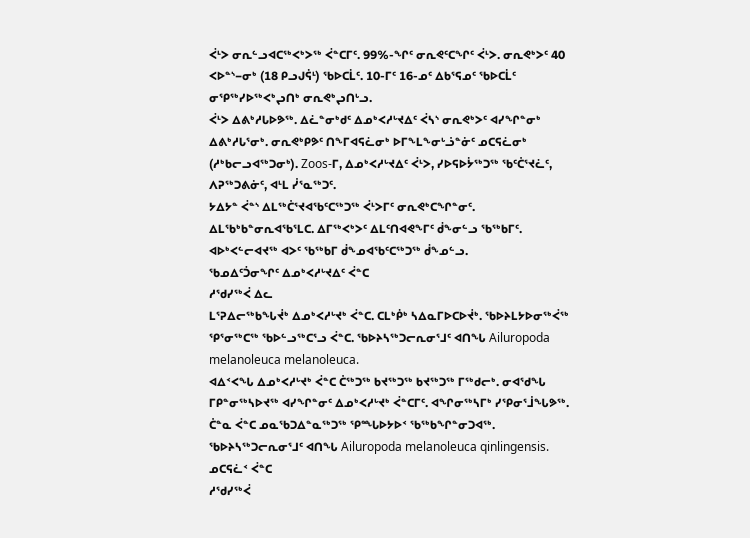ᐹᒻᐳ ᓂᕆᓪᓗᐊᑕᖅᐸᒃᐳᖅ ᐹᓐᑕᒥᑦ. 99%-ᖏᑦ ᓂᕆᕙᑦᑕᖏᑦ ᐹᒻᐳ. ᓂᕆᕙᒃᐳᑦ 40 ᐸᐅᓐᔅ−ᓂᒃ (18 ᑭᓗᒍᕌᒻ) ᖃᐅᑕᒫᑦ. 10-ᒥᑦ 16-ᓄᑦ ᐃᑲᕐᕋᓄᑦ ᖃᐅᑕᒫᑦ ᓂᕿᖅᓯᐅᖅᐸᒃᖢᑎᒃ ᓂᕆᕙᒃᖢᑎᒡᓗ.
ᐹᒻᐳ ᐃᕕᒃᓱᒐᐅᕗᖅ. ᐃᓛᓐᓂᒃᑯᑦ ᐃᓄᒃᐸᓱᒡᔪᐃᑦ ᐹᓴᔅ ᓂᕆᕙᒃᐳᑦ ᐊᓯᖏᓐᓂᒃ ᐃᕕᒃᓱᒐᕐᓂᒃ. ᓂᕆᕙᒃᑭᕗᑦ ᑎᖕᒥᐊᕋᓛᓂᒃ ᐅᒥᖕᒪᖕᓂᒡᓘᓐᓃᑦ ᓄᑕᕋᓛᓂᒃ (ᓱᒃᑲᓕᓗᐊᖅᑐᓂᒃ). Zoos-ᒥ, ᐃᓄᒃᐸᓱᒡᔪᐃᑦ ᐹᒻᐳ, ᓯᐅᕋᐅᔮᖅᑐᖅ ᖃᑦᑖᕐᔪᓛᑦ, ᐱᕈᖅᑐᕕᓃᑦ, ᐊᒻᒪ ᓰᕐᓇᖅᑐᑦ.
ᔭᐃᔭᓐ ᐹᓐᔅ ᐃᒪᖅᑖᕐᔪᐊᖃᑦᑕᖅᑐᖅ ᐹᒻᐳᒥᑦ ᓂᕆᕙᒃᑕᖏᓐᓂᑦ. ᐃᒪᖃᒃᑲᓐᓂᕆᐊᖃᕐᒪᑕ. ᐃᒥᖅᐸᒃᐳᑦ ᐃᒪᑦᑎᐊᕙᖕᒥᑦ ᑰᖕᓂᓪᓗ ᖃᖅᑲᒥᑦ. ᐊᐅᒃᐸᓪᓕᐊᔪᖅ ᐊᐳᑦ ᖃᖅᑲᒥ ᑰᖕᓄᐊᖃᑦᑕᖅᑐᖅ ᑰᖕᓄᓪᓗ.
ᖃᓄᐃᑦᑑᓂᖏᑦ ᐃᓄᒃᐸᓱᒡᔪᐃᑦ ᐹᓐᑕ
ᓱᖁᓯᖅᐹ ᐃᓚ
ᒪᕐᕈᐃᓕᖅᑲᖓᔫᒃ ᐃᓄᒃᐸᓱᒡᔪᒃ ᐹᓐᑕ. ᑕᒪᒃᑮᒃ ᓴᐃᓇᒥᐅᑕᐅᔫᒃ. ᖃᐅᔨᒪᔭᐅᓂᖅᐹᖅ ᕿᕐᓂᖅᑕᖅ ᖃᐅᓪᓗᖅᑕᕐᓗ ᐹᓐᑕ. ᖃᐅᔨᓴᖅᑐᓕᕆᓂᕐᒧᑦ ᐊᑎᖓ Ailuropoda melanoleuca melanoleuca.
ᐊᐃᑉᐸᖓ ᐃᓄᒃᐸᓱᒡᔪᒃ ᐹᓐᑕ ᑖᖅᑐᖅ ᑲᔪᖅᑐᖅ ᑲᔪᖅᑐᖅ ᒥᖅᑯᓕᒃ. ᓂᐊᖁᖓ ᒥᑭᓐᓂᖅᓴᐅᔪᖅ ᐊᓯᖏᓐᓂᑦ ᐃᓄᒃᐸᓱᒡᔪᒃ ᐹᓐᑕᒥᑦ. ᐊᖏᓂᖅᓴᒥᒃ ᓯᕿᓂᕐᒨᖓᕗᖅ. ᑖᓐᓇ ᐹᓐᑕ ᓄᓇᖃᑐᐃᓐᓇᖅᑐᖅ ᕿᙵᐅᔭᐅᑉ ᖃᖅᑲᖏᓐᓂᑐᐊᖅ. ᖃᐅᔨᓴᖅᑐᓕᕆᓂᕐᒧᑦ ᐊᑎᖓ Ailuropoda melanoleuca qinlingensis.
ᓄᑕᕋᓛᑉ ᐹᓐᑕ
ᓱᖁᓯᖅᐹ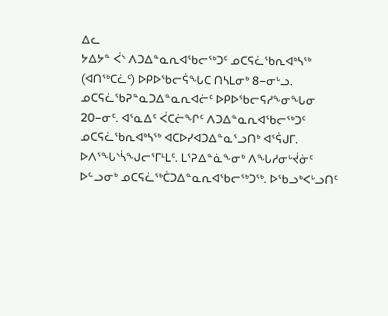ᐃᓚ
ᔭᐃᔭᓐ ᐹᔅ ᐱᑐᐃᓐᓇᕆᐊᖃᓕᖅᑐᑦ ᓄᑕᕋᓛᖃᕆᐊᒃᓴᖅ (ᐊᑎᖅᑕᓛᑦ) ᐅᑭᐅᖃᓕᕌᖓᑕ ᑎᓴᒪᓂᒃ 8−ᓂᒡᓗ. ᓄᑕᕋᓛᖃᕈᓐᓇᑐᐃᓐᓇᕆᐊᓖᑦ ᐅᑭᐅᖃᓕᕋᓱᖕᓂᖓᓂ 20−ᓂᑦ. ᐊᕐᓇᐃᑦ ᐹᑕᓖᖏᑦ ᐱᑐᐃᓐᓇᕆᐊᖃᓕᖅᑐᑦ ᓄᑕᕋᓛᖃᕆᐊᒃᓴᖅ ᐊᑕᐅᓯᐊᑐᐃᓐᓇᕐᓗᑎᒃ ᐊᕐᕌᒍᒥ. ᐅᐱᕐᖓᔅᓵᖑᓕᕐᒥᒻᒪᑦ. ᒪᕐᕈᐃᓐᓈᖕᓂᒃ ᐱᖓᓱᓂᒡᔫᓃᑦ ᐅᓪᓗᓂᒃ ᓄᑕᕋᓛᖅᑖᑐᐃᓐᓇᕆᐊᖃᓕᖅᑐᖅ. ᐅᖃᓗᒃᐸᒡᓗᑎᑦ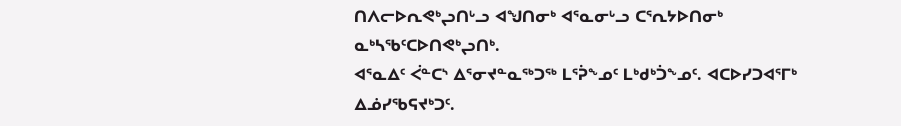ᑎᐱᓕᐅᕆᕙᒃᖢᑎᒡᓗ ᐊᖑᑎᓂᒃ ᐊᕐᓇᓂᒡᓗ ᑕᕐᕆᔭᐅᑎᓂᒃ ᓇᒃᓴᖃᑦᑕᐅᑎᕙᒃᖢᑎᒃ.
ᐊᕐᓇᐃᑦ ᐹᓐᑕᔅ ᐃᕐᓂᔪᓐᓇᖅᑐᖅ ᒪᕐᕉᖕᓄᑦ ᒪᒃᑯᒃᑑᖕᓄᑦ. ᐊᑕᐅᓯᑐᐊᕐᒥᒃ ᐃᓅᓯᖃᕋᔪᒃᑐᑦ.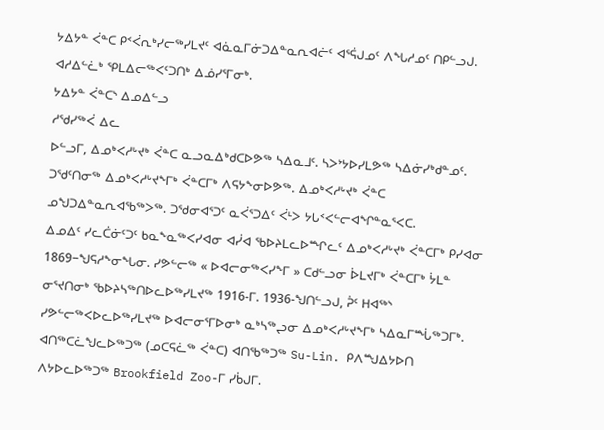ᔭᐃᔭᓐ ᐹᓐᑕ ᑭᑉᐹᕆᒃᓯᓕᖅᓯᒪᔪᑦ ᐊᓈᓇᒥᓃᑐᐃᓐᓇᕆᐊᓖᑦ ᐊᕐᕌᒍᓄᑦ ᐱᖓᓱᓄᑦ ᑎᑭᓪᓗᒍ. ᐊᓱᐃᓪᓛᒃ ᕿᒪᐃᓕᖅᐸᑦᑐᑎᒃ ᐃᓅᓯᕐᒥᓂᒃ.
ᔭᐃᔭᓐ ᐹᓐᑕᔅ ᐃᓄᐃᓪᓗ
ᓱᖁᓯᖅᐹ ᐃᓚ
ᐅᓪᓗᒥ, ᐃᓄᒃᐸᓱᒡᔪᒃ ᐹᓐᑕ ᓇᓗᓇᐃᒃᑯᑕᐅᕗᖅ ᓴᐃᓇᒧᑦ. ᓴᐳᔾᔭᐅᓯᒪᕗᖅ ᓴᐃᓃᓯᒃᑯᓐᓄᑦ. ᑐᖁᑦᑎᓂᖅ ᐃᓄᒃᐸᓱᒡᔪᖕᒥᒃ ᐹᓐᑕᒥᒃ ᐱᕋᔭᖕᓂᐅᕗᖅ. ᐃᓄᒃᐸᓱᒡᔪᒃ ᐹᓐᑕ ᓄᖑᑐᐃᓐᓇᕆᐊᖃᖅᐳᖅ. ᑐᖁᓂᐊᕐᑐᑦ ᓇᐹᕐᑐᐃᑦ ᐹᒻᐳ ᔭᒐᑉᐸᓪᓕᐊᖏᓐᓇᕐᐸᑕ.
ᐃᓄᐃᑦ ᓯᓚᑖᓃᑦᑐᑦ ᑲᓇᖕᓇᖅᐸᓯᐊᓂ ᐊᓰᐊ ᖃᐅᔨᒪᓚᐅᙱᓚᑦ ᐃᓄᒃᐸᓱᒡᔪᒃ ᐹᓐᑕᒥᒃ ᑭᓯᐊᓂ 1869−ᖑᕋᓱᖕᓂᖓᓂ. ᓯᕗᓪᓕᖅ « ᐅᐊᓕᓂᖅᐸᓯᖕᒥ » ᑕᑯᓪᓗᓂ ᐆᒪᔪᒥᒃ ᐹᓐᑕᒥᒃ ᔮᒪᓐ ᓂᕐᔪᑎᓂᒃ ᖃᐅᔨᓴᖅᑎᐅᓚᐅᖅᓯᒪᔪᖅ 1916-ᒥ. 1936-ᖑᑎᓪᓗᒍ, ᕉᑦ ᕼᐊᕐᒃᔅ ᓯᕗᓪᓕᖅᐸᐅᓚᐅᖅᓯᒪᔪᖅ ᐅᐊᓕᓂᕐᒥᐅᓂᒃ ᓇᒃᓴᖅᖢᓂ ᐃᓄᒃᐸᓱᒡᔪᖕᒥᒃ ᓴᐃᓇᒥᙶᖅᑐᒥᒃ. ᐊᑎᖅᑕᓛᖑᓚᐅᖅᑐᖅ (ᓄᑕᕋᓛᖅ ᐹᓐᑕ) ᐊᑎᖃᖅᑐᖅ Su-Lin. ᑭᐱᙳᐃᔭᐅᑎ ᐱᔭᐅᓚᐅᖅᑐᖅ Brookfield Zoo-ᒥ ᓯᑳᒍᒥ.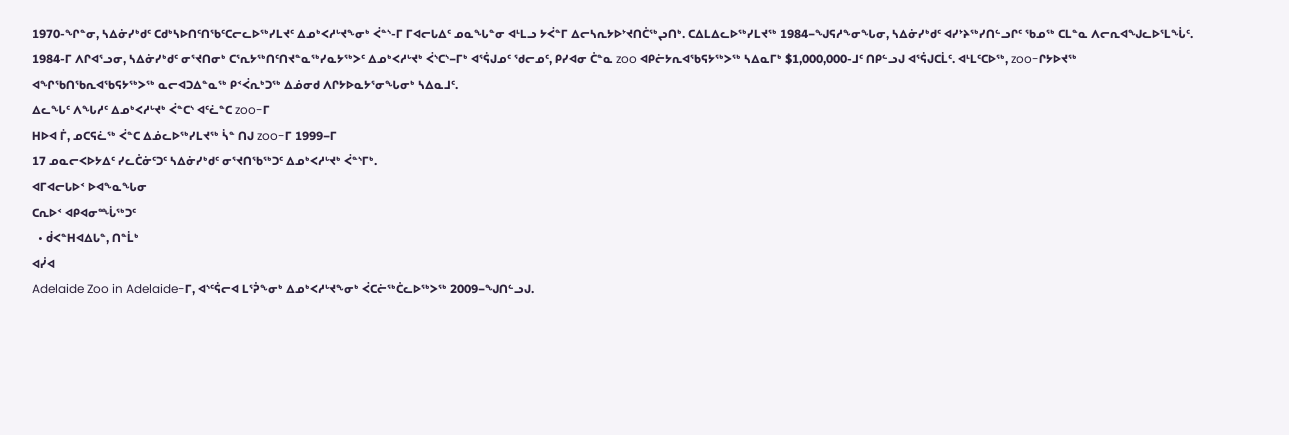1970-ᖏᓐᓂ, ᓴᐃᓃᓯᒃᑯᑦ ᑕᑯᒃᓴᐅᑎᑦᑎᖃᑦᑕᓕᓚᐅᖅᓯᒪᔪᑦ ᐃᓄᒃᐸᓱᒡᔪᖕᓂᒃ ᐹᓐᔅ-ᒥ ᒥᐊᓕᒐᐃᑦ ᓄᓇᖓᓐᓂ ᐊᒻᒪᓗ ᔭᐹᓐᒥ ᐃᓕᓴᕆᔭᐅᔾᔪᑎᑖᖅᖢᑎᒃ. ᑕᐃᒪᐃᓚᐅᖅᓯᒪᔪᖅ 1984−ᖑᕋᓱᖕᓂᖓᓂ, ᓴᐃᓃᓯᒃᑯᑦ ᐊᓯᔾᔨᖅᓯᑎᓪᓗᒋᑦ ᖃᓄᖅ ᑕᒪᓐᓇ ᐱᓕᕆᐊᖑᓚᐅᕐᒪᖔᑦ. 1984-ᒥ ᐱᒋᐊᕐᓗᓂ, ᓴᐃᓃᓯᒃᑯᑦ ᓂᕐᔪᑎᓂᒃ ᑕᕐᕆᔭᖅᑎᑦᑎᔪᓐᓇᖅᓯᓇᔭᖅᐳᑦ ᐃᓄᒃᐸᓱᒡᔪᒃ ᐹᔅᑕᔅ−ᒥᒃ ᐊᕐᕌᒍᓄᑦ ᖁᓕᓄᑦ, ᑭᓯᐊᓂ ᑖᓐᓇ zoo ᐊᑭᓖᔭᕆᐊᖃᕋᔭᖅᐳᖅ ᓴᐃᓇᒥᒃ $1,000,000-ᒧᑦ ᑎᑭᓪᓗᒍ ᐊᕐᕌᒍᑕᒫᑦ. ᐊᒻᒪᑦᑕᐅᖅ, zoo-ᒋᔭᐅᔪᖅ ᐊᖏᖃᑎᖃᕆᐊᖃᕋᔭᖅᐳᖅ ᓇᓕᐊᑐᐃᓐᓇᖅ ᑭᑉᐹᕆᒃᑐᖅ ᐃᓅᓂᑯ ᐱᒋᔭᐅᓇᔭᕐᓂᖓᓂᒃ ᓴᐃᓇᒧᑦ.
ᐃᓚᖓᑦ ᐱᖓᓱᑦ ᐃᓄᒃᐸᓱᒡᔪᒃ ᐹᓐᑕᔅ ᐊᑦᓛᓐᑕ zoo-ᒥ
ᕼᐅᐊ ᒦ, ᓄᑕᕋᓛᖅ ᐹᓐᑕ ᐃᓅᓚᐅᖅᓯᒪᔪᖅ ᓵᓐ ᑎᒍ zoo-ᒥ 1999−ᒥ
17 ᓄᓇᓕᐸᐅᔭᐃᑦ ᓯᓚᑖᓃᑦᑐᑦ ᓴᐃᓃᓯᒃᑯᑦ ᓂᕐᔪᑎᖃᖅᑐᑦ ᐃᓄᒃᐸᓱᒡᔪᒃ ᐹᓐᔅᒥᒃ.
ᐊᒥᐊᓕᒐᐅᑉ ᐅᐊᖕᓇᖓᓂ
ᑕᕆᐅᑉ ᐊᑭᐊᓂᙶᖅᑐᑦ
  • ᑰᐸᓐᕼᐊᐃᒐᓐ, ᑎᓐᒫᒃ
ᐊᓰᐊ
Adelaide Zoo in Adelaide-ᒥ, ᐊᔅᑦᕌᓕᐊ ᒪᕐᕉᖕᓂᒃ ᐃᓄᒃᐸᓱᒡᔪᖕᓂᒃ ᐹᑕᓖᖅᑖᓚᐅᖅᐳᖅ 2009−ᖑᑎᓪᓗᒍ.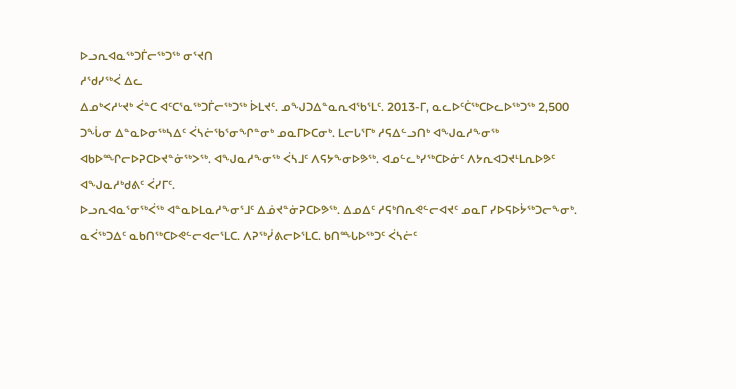ᐅᓗᕆᐊᓇᖅᑐᒦᓕᖅᑐᖅ ᓂᕐᔪᑎ
ᓱᖁᓯᖅᐹ ᐃᓚ
ᐃᓄᒃᐸᓱᒡᔪᒃ ᐹᓐᑕ ᐊᑦᑕᕐᓇᖅᑐᒦᓕᖅᑐᖅ ᐆᒪᔪᑦ. ᓄᖑᑐᐃᓐᓇᕆᐊᖃᕐᒪᑦ. 2013-ᒥ, ᓇᓚᐅᑦᑖᖅᑕᐅᓚᐅᖅᑐᖅ 2,500 ᑐᖔᓂ ᐃᓐᓇᐅᓂᖅᓴᐃᑦ ᐹᓴᓖᖃᕐᓂᖏᓐᓂᒃ ᓄᓇᒥᐅᑕᓂᒃ. ᒪᓕᒐᕐᒥᒃ ᓱᕋᐃᓪᓗᑎᒃ ᐊᖑᓇᓱᖕᓂᖅ ᐊᑲᐅᙱᓕᐅᕈᑕᐅᔪᓐᓃᖅᐳᖅ. ᐊᖑᓇᓱᖕᓂᖅ ᐹᓴᒧᑦ ᐱᕋᔭᖕᓂᐅᕗᖅ. ᐊᓄᓪᓚᒃᓯᖅᑕᐅᓃᑦ ᐱᔭᕆᐊᑐᔪᒻᒪᕆᐅᕗᑦ ᐊᖑᓇᓱᒃᑯᕕᑦ ᐹᓯᒥᑦ.
ᐅᓗᕆᐊᓇᕐᓂᖅᐹᖅ ᐊᓐᓇᐅᒪᓇᓱᖕᓂᕐᒧᑦ ᐃᓅᔪᓐᓃᕈᑕᐅᕗᖅ. ᐃᓄᐃᑦ ᓱᕋᒃᑎᕆᕙᓪᓕᐊᔪᑦ ᓄᓇᒥ ᓯᐅᕋᐅᔮᖅᑐᓕᖕᓂᒃ. ᓇᐹᖅᑐᐃᑦ ᓇᑲᑎᖅᑕᐅᕙᓪᓕᐊᓕᕐᒪᑕ. ᐱᕈᖅᓰᕕᓕᐅᕐᒪᑕ. ᑲᑎᙵᐅᖅᑐᑦ ᐹᓴᓖᑦ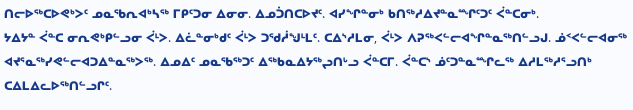ᑎᓕᐅᖅᑕᐅᕙᒃᐳᑦ ᓄᓇᖃᕆᐊᒃᓴᖅ ᒥᑭᑦᑐᓂ ᐃᓂᓂ. ᐃᓄᑑᑎᑕᐅᔪᑦ. ᐊᓯᖏᓐᓂᒃ ᑲᑎᖅᓱᐃᔪᓐᓇᙱᑦᑐᑦ ᐹᓐᑕᓂᒃ.
ᔭᐃᔭᓐ ᐹᓐᑕ ᓂᕆᕙᒃᑭᓪᓗᓂ ᐹᒻᐳ. ᐃᓛᓐᓂᒃᑯᑦ ᐹᒻᐳ ᑐᖁᓲᖑᒻᒪᑦ. ᑕᐃᔅᓱᒪᓂ, ᐹᒻᐳ ᐱᕈᖅᐸᓪᓕᐊᖏᓐᓇᖅᑎᓪᓗᒍ. ᓅᑉᐸᓪᓕᐊᓂᖅ ᐊᔪᕐᓇᖅᓯᕙᓪᓕᐊᑐᐃᓐᓇᖅᐳᖅ. ᐃᓄᐃᑦ ᓄᓇᖃᖅᑐᑦ ᐃᖅᑲᓇᐃᔭᖅᖢᑎᒡᓗ ᐹᓐᑕᒥ. ᐹᓐᑕᔅ ᓅᑦᑐᓐᓇᙱᓚᖅ ᐃᓱᒪᖅᓱᕐᓗᑎᒃ ᑕᐃᒪᐃᓚᐅᖅᑎᓪᓗᒋᑦ.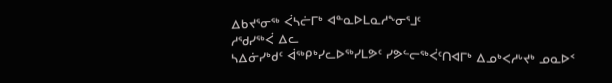ᐃᑲᔪᕐᓂᖅ ᐹᓴᓖᒥᒃ ᐊᓐᓇᐅᒪᓇᓱᖕᓂᕐᒧᑦ
ᓱᖁᓯᖅᐹ ᐃᓚ
ᓴᐃᓃᓯᒃᑯᑦ ᐋᖅᑭᒃᓯᓚᐅᖅᓯᒪᕗᑦ ᓯᕗᓪᓕᖅᐹᑦᑎᐊᒥᒃ ᐃᓄᒃᐸᓱᒡᔪᒃ ᓄᓇᐅᑉ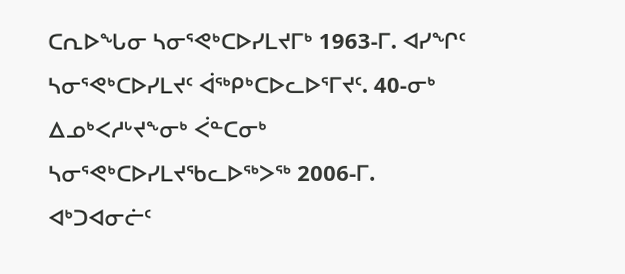ᑕᕆᐅᖓᓂ ᓴᓂᕐᕙᒃᑕᐅᓯᒪᔪᒥᒃ 1963-ᒥ. ᐊᓯᖏᑦ ᓴᓂᕐᕙᒃᑕᐅᓯᒪᔪᑦ ᐋᖅᑭᒃᑕᐅᓚᐅᕐᒥᔪᑦ. 40-ᓂᒃ ᐃᓄᒃᐸᓱᒡᔪᖕᓂᒃ ᐹᓐᑕᓂᒃ ᓴᓂᕐᕙᒃᑕᐅᓯᒪᔪᖃᓚᐅᖅᐳᖅ 2006-ᒥ.
ᐊᒃᑐᐊᓂᓖᑦ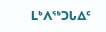ᒪᒃᐱᖅᑐᒐᐃᑦ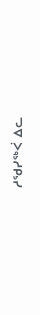ᓱᖁᓯᖅᐹ ᐃᓚ